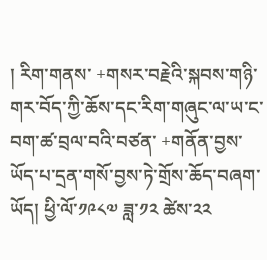། རིག་གནས་ +གསར་བརྗེའི་སྐབས་གཉི་གར་བོད་ཀྱི་ཆོས་དང་རིག་གཞུང་ལ་ཡ་ང་བག་ཚ་བྲལ་བའི་བཙན་ +གནོན་བྱས་ཡོད་པ་དྲན་གསོ་བྱས་ཏེ་གྲོས་ཆོད་བཞག་ཡོད། ཕྱི་ལོ་༡༩༨༧ ཟླ་༡༢ ཚེས་༢༢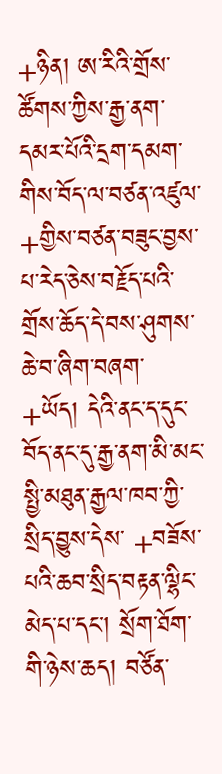+ཉིན། ཨ་རིའི་གྲོས་ཚོགས་ཀྱིས་རྒྱ་ནག་དམར་པོའི་དྲག་དམག་གིས་བོད་ལ་བཙན་འཛུལ་ +གྱིས་བཙན་བཟུང་བྱས་པ་རེད་ཅེས་བརྗོད་པའི་གྲོས་ཆོད་དེ་བས་ཤུགས་ཆེ་བ་ཞིག་བཞག་ +ཡོད། དེའི་ནང་ད་དུང་བོད་ནང་དུ་རྒྱ་ནག་མི་མང་སྤྱི་མཐུན་རྒྱལ་ཁབ་ཀྱི་སྲིད་བྱུས་དེས་ +བཟོས་པའི་ཆབ་སྲིད་བརྟན་ལྷིང་མེད་པ་དང་། སྲོག་ཐོག་གི་ཉེས་ཆད། བཙོན་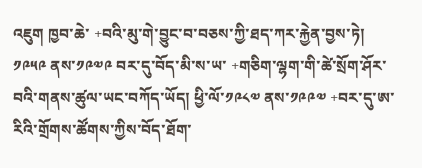འཇུག ཁྱབ་ཆེ་ +བའི་མུ་གེ་བྱུང་བ་བཅས་ཀྱི་ཐད་ཀར་རྐྱེན་བྱས་ཏེ། ༡༩༥༩ ནས་༡༩༧༩ བར་དུ་བོད་མི་ས་ཡ་ +གཅིག་ལྷག་གི་ཚེ་སྲོག་ཤོར་བའི་གནས་ཚུལ་ཡང་བཀོད་ཡོད། ཕྱི་ལོ་༡༩༨༧ ནས་༡༩༩༧ +བར་དུ་ཨ་རིའི་གྲོགས་ཚོགས་ཀྱིས་བོད་ཐོག་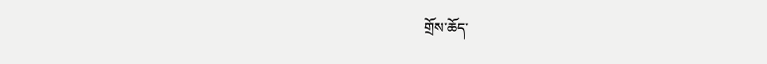གྲོས་ཆོད་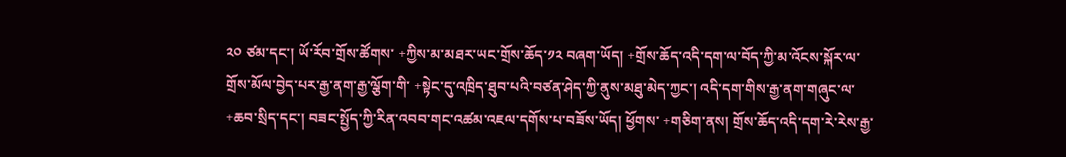༢༠ ཙམ་དང་། ཡོ་རོབ་གྲོས་ཚོགས་ +ཀྱིས་མ་མཐར་ཡང་གྲོས་ཆོད་༡༢ བཞག་ཡོད། +གྲོས་ཆོད་འདི་དག་ལ་བོད་ཀྱི་མ་འོངས་སྐོར་ལ་གྲོས་མོལ་བྱེད་པར་རྒྱ་ནག་རྒྱ་ལྕོག་གི་ +སྟེང་དུ་འཁྲིད་ཐུབ་པའི་བཙན་ཤེད་ཀྱི་ནུས་མཐུ་མེད་ཀྱང་། འདི་དག་གིས་རྒྱ་ནག་གཞུང་ལ་ +ཆབ་སྲིད་དང་། བཟང་སྤྱོད་ཀྱི་རིན་འབབ་གང་འཚམ་འཇལ་དགོས་པ་བཟོས་ཡོད། ཕྱོགས་ +གཅིག་ནས། གྲོས་ཆོད་འདི་དག་རེ་རེས་རྒྱ་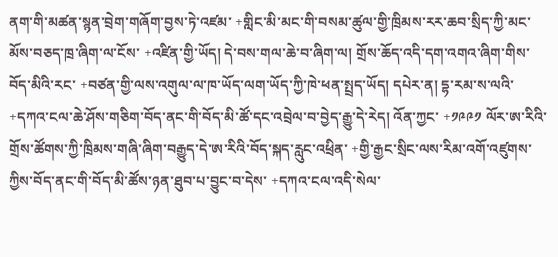ནག་གི་མཚན་སྙན་བྲེག་གཞོག་བྱས་ཏེ་འཛམ་ +གླིང་མི་མང་གི་བསམ་ཚུལ་གྱི་ཁྲིམས་རར་ཆབ་སྲིད་ཀྱི་མང་མོས་བཅད་ཁྲ་ཞིག་ལ་ངོས་ +འཛིན་གྱི་ཡོད། དེ་བས་གལ་ཆེ་བ་ཞིག་ལ། གྲོས་ཆོད་འདི་དག་འགའ་ཞིག་གིས་བོད་མིའི་རང་ +བཙན་གྱི་ལས་འགུལ་ལ་ཁ་ཡོད་ལག་ཡོད་ཀྱི་ཁེ་ཕན་སྤྲད་ཡོད། དཔེར་ན། དྷ་རམ་ས་ལའི་ +དཀའ་ངལ་ཆེ་ཤོས་གཅིག་བོད་ནང་གི་བོད་མི་ཚོ་དང་འབྲེལ་བ་བྱེད་རྒྱུ་དེ་རེད། འོན་ཀྱང་ +༡༩༩༡ ལོར་ཨ་རིའི་གྲོས་ཚོགས་ཀྱི་ཁྲིམས་གཞི་ཞིག་བརྒྱུད་དེ་ཨ་རིའི་བོད་སྐད་རླུང་འཕྲིན་ +གྱི་རྒྱང་སྲིང་ལས་རིམ་འགོ་འཛུགས་ཀྱིས་བོད་ནང་གི་བོད་མི་ཚོས་ཉན་ཐུབ་པ་བྱུང་བ་དེས་ +དཀའ་ངལ་འདི་སེལ་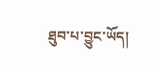ཐུབ་པ་བྱུང་ཡོད།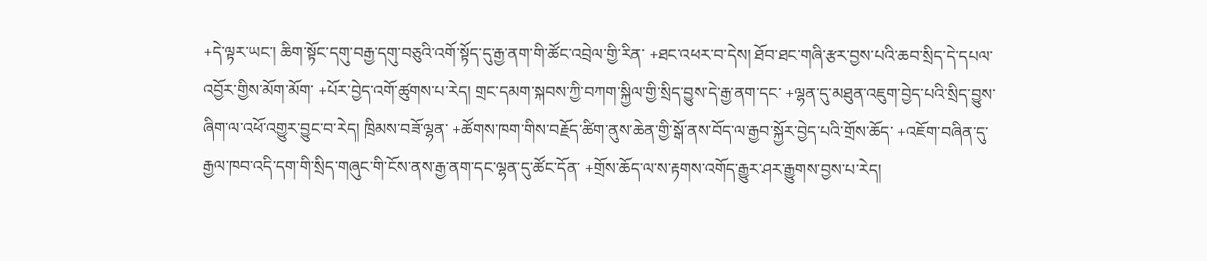+དེ་ལྟར་ཡང་། ཆིག་སྟོང་དགུ་བརྒྱ་དགུ་བཅུའི་འགོ་སྟོད་དུ་རྒྱ་ནག་གི་ཚོང་འབྲེལ་གྱི་རིན་ +ཐང་འཕར་བ་དེས། ཐོབ་ཐང་གཞི་རྩར་བྱས་པའི་ཆབ་སྲིད་དེ་དཔལ་འབྱོར་གྱིས་མོག་མོག་ +པོར་བྱེད་འགོ་ཚུགས་པ་རེད། གྲང་དམག་སྐབས་ཀྱི་བཀག་སྐྱིལ་གྱི་སྲིད་བྱུས་དེ་རྒྱ་ནག་དང་ +ལྷན་དུ་མཐུན་འཇུག་བྱེད་པའི་སྲིད་བྱུས་ཞིག་ལ་འཕོ་འགྱུར་བྱུང་བ་རེད། ཁྲིམས་བཟོ་ལྷན་ +ཚོགས་ཁག་གིས་བརྗོད་ཚིག་ནུས་ཆེན་གྱི་སྒོ་ནས་བོད་ལ་རྒྱབ་སྐྱོར་བྱེད་པའི་གྲོས་ཆོད་ +འཇོག་བཞིན་དུ་རྒྱལ་ཁབ་འདི་དག་གི་སྲིད་གཞུང་གི་ངོས་ནས་རྒྱ་ནག་དང་ལྷན་དུ་ཚོང་དོན་ +གྲོས་ཆོད་ལ་ས་རྟགས་འགོད་རྒྱུར་ཤར་རྒྱུགས་བྱས་པ་རེད།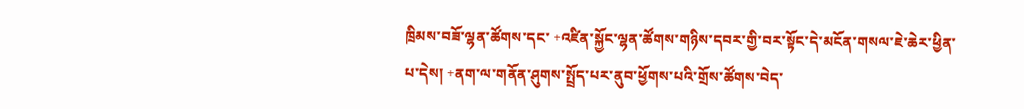ཁྲིམས་བཟོ་ལྷན་ཚོགས་དང་ +འཛིན་སྐྱོང་ལྷན་ཚོགས་གཉིས་དབར་གྱི་བར་སྟོང་དེ་མངོན་གསལ་ཇེ་ཆེར་ཕྱིན་པ་དེས། +ནག་ལ་གནོན་ཤུགས་སྤྲོད་པར་ནུབ་ཕྱོགས་པའི་གྲོས་ཚོགས་བེད་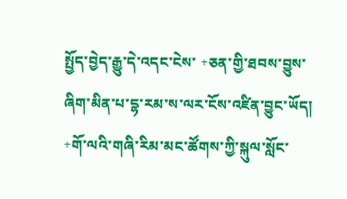སྤྱོད་བྱེད་རྒྱུ་དེ་འདང་ངེས་ +ཅན་གྱི་ཐབས་བྱུས་ཞིག་མིན་པ་དྷ་རམ་ས་ལར་ངོས་འཛིན་བྱུང་ཡོད། +གོ་ལའི་གཞི་རིམ་མང་ཚོགས་ཀྱི་སྐུལ་སློང་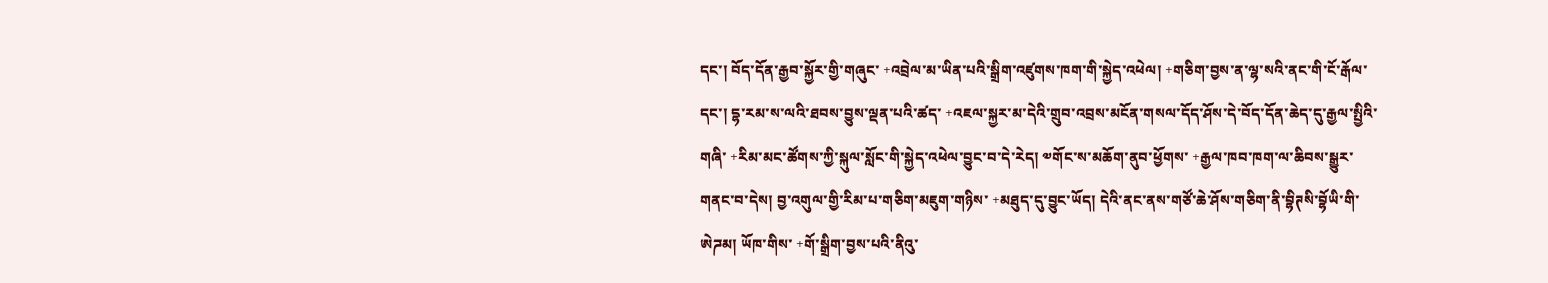དང་། བོད་དོན་རྒྱབ་སྐྱོར་གྱི་གཞུང་ +འབྲེལ་མ་ཡིན་པའི་སྒྲིག་འཛུགས་ཁག་གི་སྐྱེད་འཕེལ། +གཅིག་བྱས་ན་ལྷ་སའི་ནང་གི་ངོ་རྒོལ་དང་། དྷ་རམ་ས་ལའི་ཐབས་བྱུས་ལྡན་པའི་ཚད་ +འཇལ་སྐྱར་མ་དེའི་གྲུབ་འབྲས་མངོན་གསལ་དོད་ཤོས་དེ་བོད་དོན་ཆེད་དུ་རྒྱལ་སྤྱིའི་གཞི་ +རིམ་མང་ཚོགས་ཀྱི་སྐུལ་སློང་གི་སྐྱེད་འཕེལ་བྱུང་བ་དེ་རེད། ༧གོང་ས་མཆོག་ནུབ་ཕྱོགས་ +རྒྱལ་ཁབ་ཁག་ལ་ཆིབས་སྒྱུར་གནང་བ་དེས། བྱ་འགུལ་གྱི་རིམ་པ་གཅིག་མཇུག་གཉིས་ +མཐུད་དུ་བྱུང་ཡོད། དེའི་ནང་ནས་གཙོ་ཆེ་ཤོས་གཅིག་ནི་བྷིཊསི་བྷོཡི་གི་ཨེཌམ། ཡོཁ་གིས་ +གོ་སྒྲིག་བྱས་པའི་ནིའུ་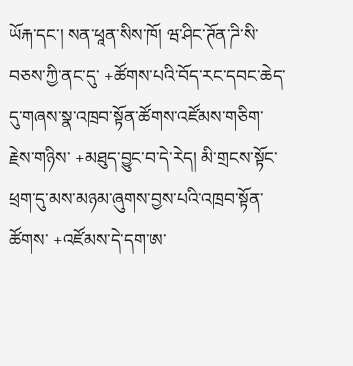ཡོརྐ་དང་། སན་ཕཱན་སིས་ཁོ། ཝ་ཤིང་ཊོན་ཌི་སི་བཅས་ཀྱི་ནང་དུ་ +ཚོགས་པའི་བོད་རང་དབང་ཆེད་དུ་གཞས་སྣ་འཁྲབ་སྟོན་ཚོགས་འཛོམས་གཅིག་རྗེས་གཉིས་ +མཐུད་བྱུང་བ་དེ་རེད། མི་གྲངས་སྟོང་ཕྲག་དུ་མས་མཉམ་ཞུགས་བྱས་པའི་འཁྲབ་སྟོན་ཚོགས་ +འཛོམས་དེ་དག་ཨ་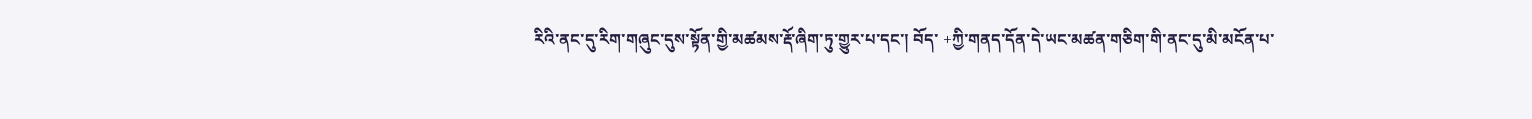རིའི་ནང་དུ་རིག་གཞུང་དུས་སྟོན་གྱི་མཚམས་རྡོ་ཞིག་ཏུ་གྱུར་པ་དང་། བོད་ +ཀྱི་གནད་དོན་དེ་ཡང་མཚན་གཅིག་གི་ནང་དུ་མི་མངོན་པ་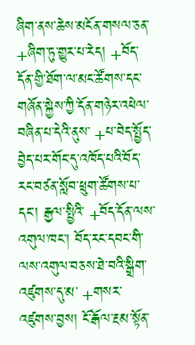ཞིག་ནས་ཆེས་མངོན་གསལ་ཅན་ +ཞིག་ཏུ་གྱུར་པ་རེད། +བོད་དོན་གྱི་ཐོག་ལ་མང་ཚོགས་དང་གཞོན་སྐྱེས་ཀྱི་དོན་གཉེར་འཕེལ་བཞིན་པ་དེའི་ནུས་ +པ་བེད་སྤྱོད་བྱེད་པར་གོང་དུ་འཁོད་པའི་བོད་རང་བཙན་སློབ་ཕྲུག་ཚོགས་པ་དང་། རྒྱལ་སྤྱིའི་ +བོད་དོན་ལས་འགུལ་ཁང་། བོད་རང་དབང་གི་ལས་འགུལ་བཅས་ཐེ་བའི་སྒྲིག་འཛུགས་དུ་མ་ +གསར་འཛུགས་བྱས། ངོ་རྒོལ་རྔམ་སྟོན་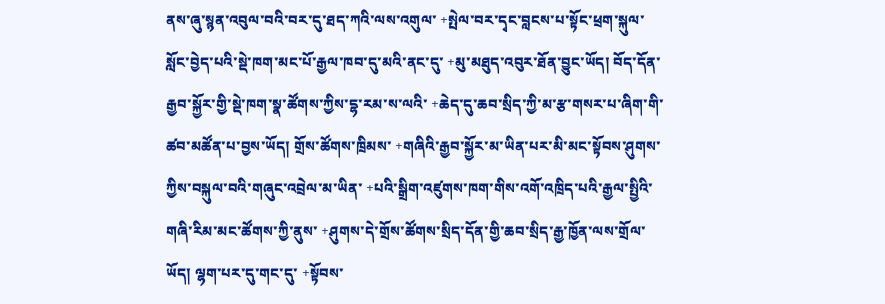ནས་ཞུ་སྙན་འབུལ་བའི་བར་དུ་ཐད་ཀའི་ལས་འགུལ་ +སྤེལ་བར་དྭང་བླངས་པ་སྟོང་ཕྲག་སྐུལ་སློང་བྱེད་པའི་སྡེ་ཁག་མང་པོ་རྒྱལ་ཁབ་དུ་མའི་ནང་དུ་ +མུ་མཐུད་འབུར་ཐོན་བྱུང་ཡོད། བོད་དོན་རྒྱབ་སྐྱོར་གྱི་སྡེ་ཁག་སྣ་ཚོགས་ཀྱིས་དྷ་རམ་ས་ལའི་ +ཆེད་དུ་ཆབ་སྲིད་ཀྱི་མ་རྩ་གསར་པ་ཞིག་གི་ཚབ་མཚོན་པ་བྱས་ཡོད། གྲོས་ཚོགས་ཁྲིམས་ +གཞིའི་རྒྱབ་སྐྱོར་མ་ཡིན་པར་མི་མང་སྟོབས་ཤུགས་ཀྱིས་བསྐུལ་བའི་གཞུང་འབྲེལ་མ་ཡིན་ +པའི་སྒྲིག་འཛུགས་ཁག་གིས་འགོ་འཁྲིད་པའི་རྒྱལ་སྤྱིའི་གཞི་རིམ་མང་ཚོགས་ཀྱི་ནུས་ +ཤུགས་དེ་གྲོས་ཚོགས་སྲིད་དོན་གྱི་ཆབ་སྲིད་རྒྱ་ཁྱོན་ལས་གྲོལ་ཡོད། ལྷག་པར་དུ་གང་དུ་ +སྟོབས་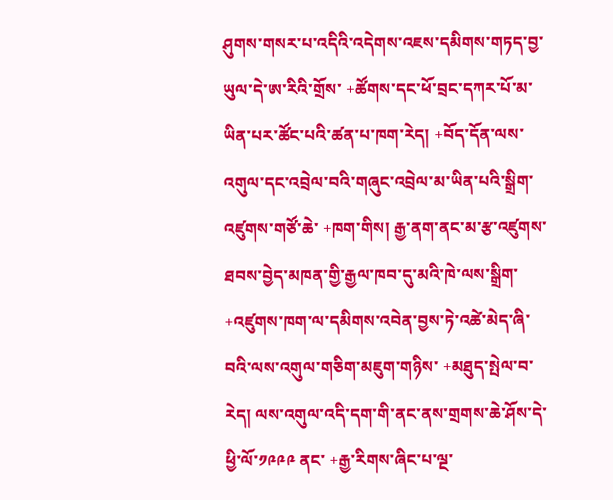ཤུགས་གསར་པ་འདིའི་འདེགས་འཇས་དམིགས་གཏད་བྱ་ཡུལ་དེ་ཨ་རིའི་གྲོས་ +ཚོགས་དང་ཕོ་བྲང་དཀར་པོ་མ་ཡིན་པར་ཚོང་པའི་ཚན་པ་ཁག་རེད། +བོད་དོན་ལས་འགུལ་དང་འབྲེལ་བའི་གཞུང་འབྲེལ་མ་ཡིན་པའི་སྒྲིག་འཛུགས་གཙོ་ཆེ་ +ཁག་གིས། རྒྱ་ནག་ནང་མ་རྩ་འཛུགས་ཐབས་བྱེད་མཁན་གྱི་རྒྱལ་ཁབ་དུ་མའི་ཁེ་ལས་སྒྲིག་ +འཛུགས་ཁག་ལ་དམིགས་འབེན་བྱས་ཏེ་འཚེ་མེད་ཞི་བའི་ལས་འགུལ་གཅིག་མཇུག་གཉིས་ +མཐུད་སྤེལ་བ་རེད། ལས་འགུལ་འདི་དག་གི་ནང་ནས་གྲགས་ཆེ་ཤོས་དེ་ཕྱི་ལོ་༡༩༩༩ ནང་ +རྒྱ་རིགས་ཞིང་པ་ལྔ་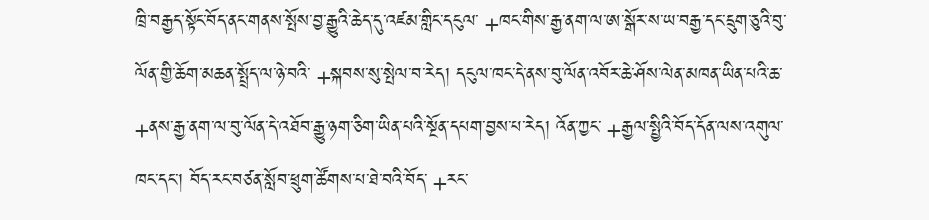ཁྲི་བརྒྱད་སྟོང་བོད་ནང་གནས་སྤོས་བྱ་རྒྱུའི་ཆེད་དུ་འཛམ་གླིང་དངུལ་ +ཁང་གིས་རྒྱ་ནག་ལ་ཨ་སྒོར་ས་ཡ་བརྒྱ་དང་དྲུག་ཅུའི་བུ་ལོན་གྱི་ཆོག་མཆན་སྤྲོད་ལ་ཉེ་བའི་ +སྐབས་སུ་སྤེལ་བ་རེད། དངུལ་ཁང་དེ་ནས་བུ་ལོན་འབོར་ཆེ་ཤོས་ལེན་མཁན་ཡིན་པའི་ཆ་ +ནས་རྒྱ་ནག་ལ་བུ་ལོན་དེ་འཐོབ་རྒྱུ་ཉག་ཅིག་ཡིན་པའི་སྔོན་དཔག་བྱས་པ་རེད། འོན་ཀྱང་ +རྒྱལ་སྤྱིའི་བོད་དོན་ལས་འགུལ་ཁང་དང་། བོད་རང་བཙན་སློབ་ཕྲུག་ཚོགས་པ་ཐེ་བའི་བོད་ +རང་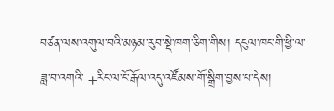བཙན་ལས་འགུལ་བའི་མཉམ་རུབ་སྡེ་ཁག་ཅིག་གིས། དངུལ་ཁང་གི་ཕྱི་ལ་ཟླ་བ་འགའི་ +རིང་ལ་ངོ་རྒོལ་འདུ་འཛོམས་གོ་སྒྲིག་བྱས་པ་དེས།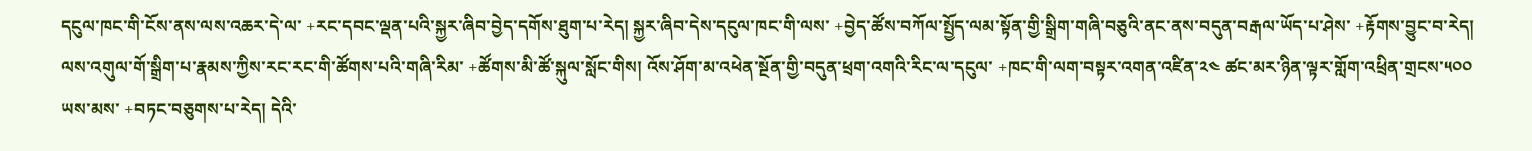དངུལ་ཁང་གི་ངོས་ནས་ལས་འཆར་དེ་ལ་ +རང་དབང་ལྡན་པའི་སྐྱར་ཞིབ་བྱེད་དགོས་ཐུག་པ་རེད། སྐྱར་ཞིབ་དེས་དངུལ་ཁང་གི་ལས་ +བྱེད་ཚོས་བཀོལ་སྤྱོད་ལམ་སྟོན་གྱི་སྒྲིག་གཞི་བཅུའི་ནང་ནས་བདུན་བརྒལ་ཡོད་པ་ཤེས་ +རྟོགས་བྱུང་བ་རེད། ལས་འགུལ་གོ་སྒྲིག་པ་རྣམས་ཀྱིས་རང་རང་གི་ཚོགས་པའི་གཞི་རིམ་ +ཚོགས་མི་ཚོ་སྐུལ་སློང་གིས། འོས་ཤོག་མ་འཕེན་སྔོན་གྱི་བདུན་ཕྲག་འགའི་རིང་ལ་དངུལ་ +ཁང་གི་ལག་བསྟར་འགན་འཛིན་༢༤ ཚང་མར་ཉིན་ལྟར་གློག་འཕྲིན་གྲངས་༥༠༠ ཡས་མས་ +བཏང་བཅུགས་པ་རེད། དེའི་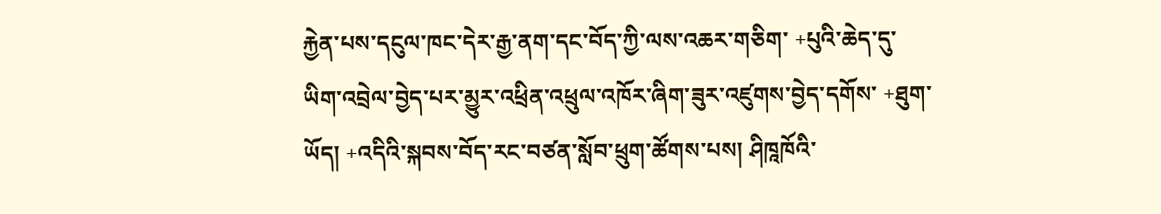རྐྱེན་པས་དངུལ་ཁང་དེར་རྒྱ་ནག་དང་བོད་ཀྱི་ལས་འཆར་གཅིག་ +པུའི་ཆེད་དུ་ཡིག་འབྲེལ་བྱེད་པར་མྱུར་འཕྲིན་འཕྲུལ་འཁོར་ཞིག་ཟུར་འཛུགས་བྱེད་དགོས་ +ཐུག་ཡོད། +འདིའི་སྐབས་བོད་རང་བཙན་སློབ་ཕྲུག་ཚོགས་པས། ཤིཁཱཁོའི་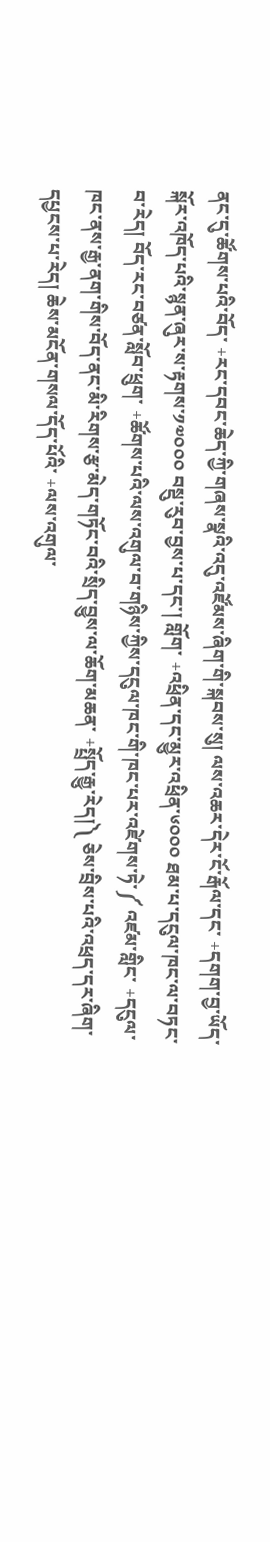ནང་དུ་ཚོགས་པའི་བོད་ +རང་དབང་ཆེད་ཀྱི་གཞས་སྣའི་འདུ་འཛོམས་ཞིག་གི་སྐབས་སུ། ལས་འཆར་དེར་ངོ་རྒོལ་དང་ +དགག་བྱ་ཡོད་སྐོར་འཁོད་པའི་སྙན་ཞུར་ས་རྟགས་༡༧༠༠༠ བསྡུ་རུབ་བྱས་པ་དང་། གློག་ +འཕྲིན་དང་མྱུར་འཕྲིན་༦༠༠༠ ཐམ་པ་དངུལ་ཁང་ལ་བཏང་བ་རེད། བོད་རང་བཙན་སློབ་ཕྲུག་ +ཚོགས་པའི་ལས་འགུལ་བ་གཉིས་ཀྱིས་དངུལ་ཁང་གི་ཁང་པར་འཛེགས་ཏེ་༼ འཛམ་གླིང་ +དངུལ་ཁང་ནས་རྒྱ་ནག་གིས་བོད་ནང་མི་རིགས་རྩ་མེད་གཏོང་བའི་སྲིད་བྱུས་ལ་ཆོག་མཆན་ +སྤྲོད་རྒྱུ་རེད།༽ ཅེས་བྲིས་པའི་འཕྲད་དར་ཞིག་དཔྱངས་པ་རེད། ཆེས་མངོན་གསལ་དོད་པོའི་ +ལས་འགུལ་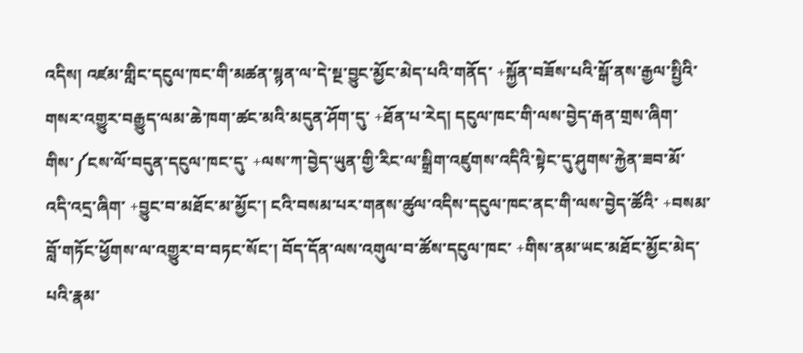འདིས། འཛམ་གླིང་དངུལ་ཁང་གི་མཚན་སྙན་ལ་དེ་སྔ་བྱུང་མྱོང་མེད་པའི་གནོད་ +སྐྱོན་བཟོས་པའི་སྒོ་ནས་རྒྱལ་སྤྱིའི་གསར་འགྱུར་བརྒྱུད་ལམ་ཆེ་ཁག་ཚང་མའི་མདུན་ཤོག་དུ་ +ཐོན་པ་རེད། དངུལ་ཁང་གི་ལས་བྱེད་རྒན་གྲས་ཞིག་གིས་༼ངས་ལོ་བདུན་དངུལ་ཁང་དུ་ +ལས་ཀ་བྱེད་ཡུན་གྱི་རིང་ལ་སྒྲིག་འཛུགས་འདིའི་སྟེང་དུ་ཤུགས་རྐྱེན་ཟབ་མོ་འདི་འདྲ་ཞིག་ +བྱུང་བ་མཐོང་མ་མྱོང་། ངའི་བསམ་པར་གནས་ཚུལ་འདིས་དངུལ་ཁང་ནང་གི་ལས་བྱེད་ཚོའི་ +བསམ་བློ་གཏོང་ཕྱོགས་ལ་འགྱུར་བ་བཏང་སོང་། བོད་དོན་ལས་འགུལ་བ་ཚོས་དངུལ་ཁང་ +གིས་ནམ་ཡང་མཐོང་མྱོང་མེད་པའི་རྣམ་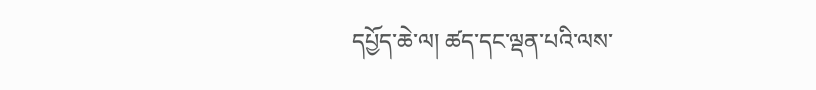དཔྱོད་ཆེ་ལ། ཚད་དང་ལྡན་པའི་ལས་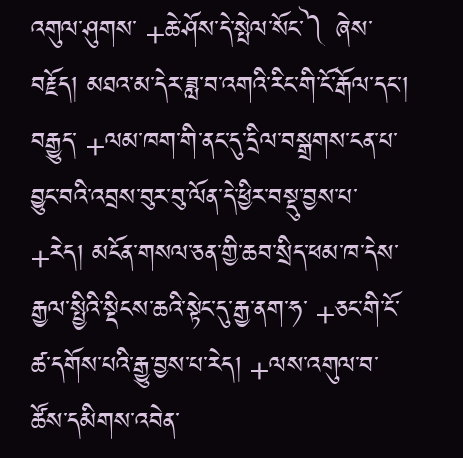འགུལ་ཤུགས་ +ཆེ་ཤོས་དེ་སྤེལ་སོང་༽ ཞེས་བརྗོད། མཐའ་མ་དེར་ཟླ་བ་འགའི་རིང་གི་ངོ་རྒོལ་དང་། བརྒྱུད་ +ལམ་ཁག་གི་ནང་དུ་དྲིལ་བསྒྲགས་ངན་པ་བྱུང་བའི་འབྲས་བུར་བུ་ལོན་དེ་ཕྱིར་བསྡུ་བྱས་པ་ +རེད། མངོན་གསལ་ཅན་གྱི་ཆབ་སྲིད་ཕམ་ཁ་དེས་རྒྱལ་སྤྱིའི་སྡིངས་ཆའི་སྟེང་དུ་རྒྱ་ནག་ཧ་ +ཅང་གི་ངོ་ཚ་དགོས་པའི་རྒྱུ་བྱས་པ་རེད། +ལས་འགུལ་བ་ཚོས་དམིགས་འབེན་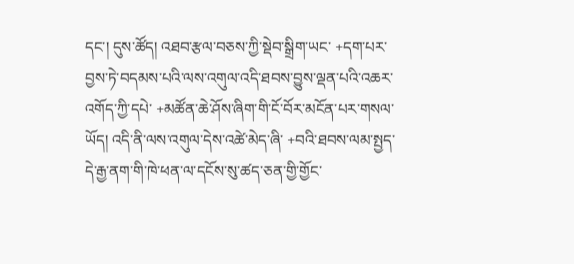དང་། དུས་ཚོད། འཐབ་རྩལ་བཅས་ཀྱི་སྡེབ་སྒྲིག་ཡང་ +དག་པར་བྱས་ཏེ་བདམས་པའི་ལས་འགུལ་འདི་ཐབས་བྱུས་ལྡན་པའི་འཆར་འགོད་ཀྱི་དཔེ་ +མཚོན་ཆེ་ཤོས་ཞིག་གི་ངོ་བོར་མངོན་པར་གསལ་ཡོད། འདི་ནི་ལས་འགུལ་དེས་འཚེ་མེད་ཞི་ +བའི་ཐབས་ལམ་སྤྱད་དེ་རྒྱ་ནག་གི་ཁེ་ཕན་ལ་དངོས་སུ་ཚད་ཅན་གྱི་གྱོང་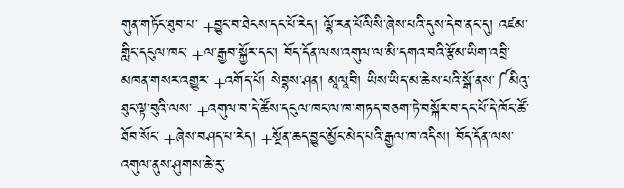གུན་གཏོང་ཐུབ་པ་ +བྱུང་བ་ཐེངས་དང་པོ་རེད། ལྷོ་རན་པོལིསི་ཞེས་པའི་དུས་དེབ་ནང་དུ། འཛམ་གླིང་དངུལ་ཁང་ +ལ་རྒྱབ་སྐྱོར་དང་། བོད་དོན་ལས་འགུལ་ལ་མི་དགའ་བའི་རྩོམ་ཡིག་འབྲི་མཁན་གསར་འགྱུར་ +འགོད་པོ། སེབྷས་ཤན། མཱལཱབི། ཡིས་ཡིད་མ་ཆེས་པའི་སྒོ་ནས་༼མིའུ་ཐུང་ལྟ་བུའི་ལས་ +འགུལ་བ་དེ་ཚོས་དངུལ་ཁང་ལ་ཁ་གཏད་བཅག་ཏེ་བསྐོར་བ་དང་པོ་དེ་ཁོང་ཚོ་ཐོབ་སོང་ +ཞེས་བཤད་པ་རེད། +སྔོན་ཆད་བྱུང་མྱོང་མེད་པའི་རྒྱལ་ཁ་འདིས། བོད་དོན་ལས་འགུལ་ནུས་ཤུགས་ཆེ་རུ་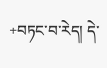+བཏང་བ་རེད། དེ་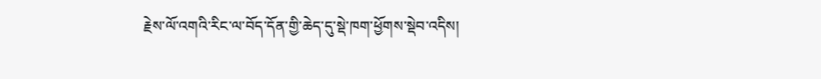རྗེས་ལོ་འགའི་རིང་ལ་བོད་དོན་གྱི་ཆེད་དུ་སྡེ་ཁག་ཕྱོགས་སྡེབ་འདིས།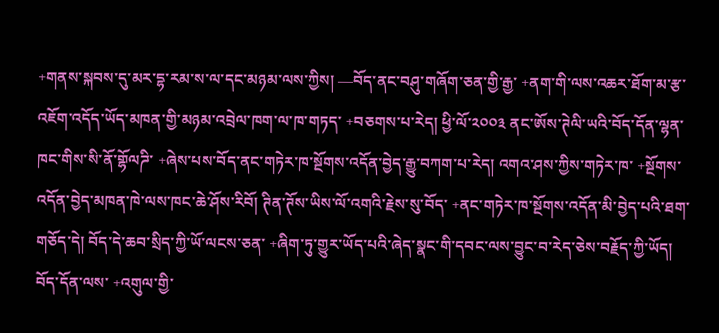+གནས་སྐབས་དུ་མར་དྷ་རམ་ས་ལ་དང་མཉམ་ལས་ཀྱིས། —བོད་ནང་བཤུ་གཞོག་ཅན་གྱི་རྒྱ་ +ནག་གི་ལས་འཆར་ཐོག་མ་རྩ་འཇོག་འདོད་ཡོད་མཁན་གྱི་མཉམ་འབྲེལ་ཁག་ལ་ཁ་གཏད་ +བཅགས་པ་རེད། ཕྱི་ལོ་༢༠༠༣ ནང་ཨོས་ཊེལི་ཡའི་བོད་དོན་ལྷན་ཁང་གིས་སི་ནོ་གྷོལཌི་ +ཞེས་པས་བོད་ནང་གཏེར་ཁ་སྔོགས་འདོན་བྱེད་རྒྱུ་བཀག་པ་རེད། འགའ་ཤས་ཀྱིས་གཏེར་ཁ་ +སྔོགས་འདོན་བྱེད་མཁན་ཁེ་ལས་ཁང་ཆེ་ཤོས་རིབོ། ཊིན་ཊོས་ཡིས་ལོ་འགའི་རྗེས་སུ་བོད་ +ནང་གཏེར་ཁ་སྔོགས་འདོན་མི་བྱེད་པའི་ཐག་གཅོད་དེ། བོད་དེ་ཆབ་སྲིད་ཀྱི་ཡོ་ལངས་ཅན་ +ཞིག་ཏུ་གྱུར་ཡོད་པའི་ཞེད་སྣང་གི་དབང་ལས་བྱུང་བ་རེད་ཅེས་བརྗོད་ཀྱི་ཡོད། བོད་དོན་ལས་ +འགུལ་གྱི་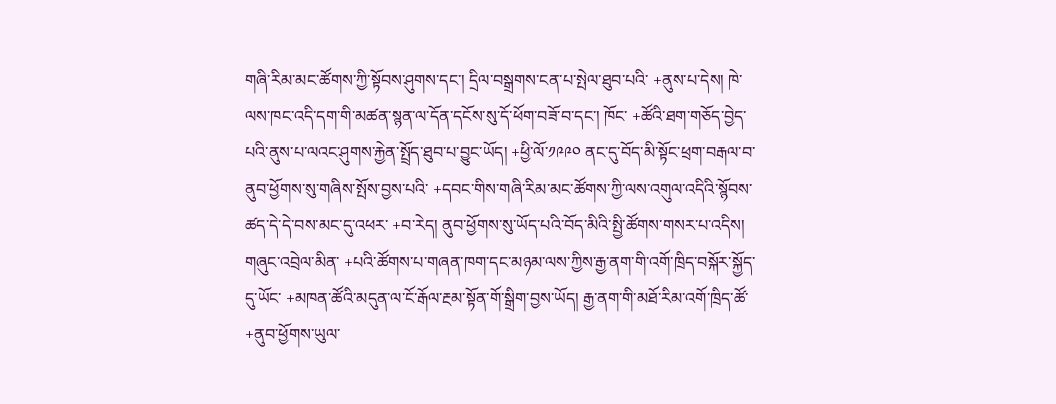གཞི་རིམ་མང་ཚོགས་ཀྱི་སྟོབས་ཤུགས་དང་། དྲིལ་བསྒྲགས་ངན་པ་སྤེལ་ཐུབ་པའི་ +ནུས་པ་དེས། ཁེ་ལས་ཁང་འདི་དག་གི་མཚན་སྙན་ལ་དོན་དངོས་སུ་དོ་ཕོག་བཟོ་བ་དང་། ཁོང་ +ཚོའི་ཐག་གཅོད་བྱེད་པའི་ནུས་པ་ལའང་ཤུགས་རྐྱེན་སྤྲོད་ཐུབ་པ་བྱུང་ཡོད། +ཕྱི་ལོ་༡༩༩༠ ནང་དུ་བོད་མི་སྟོང་ཕྲག་བརྒལ་བ་ནུབ་ཕྱོགས་སུ་གཞིས་སྤོས་བྱས་པའི་ +དབང་གིས་གཞི་རིམ་མང་ཚོགས་ཀྱི་ལས་འགུལ་འདིའི་སྙོབས་ཚད་དེ་དེ་བས་མང་དུ་འཕར་ +བ་རེད། ནུབ་ཕྱོགས་སུ་ཡོད་པའི་བོད་མིའི་སྤྱི་ཚོགས་གསར་པ་འདིས། གཞུང་འབྲེལ་མིན་ +པའི་ཚོགས་པ་གཞན་ཁག་དང་མཉམ་ལས་ཀྱིས་རྒྱ་ནག་གི་འགོ་ཁྲིད་བསྐོར་སྐྱོད་དུ་ཡོང་ +མཁན་ཚོའི་མདུན་ལ་ངོ་རྒོལ་རྔམ་སྟོན་གོ་སྒྲིག་བྱས་ཡོད། རྒྱ་ནག་གི་མཐོ་རིམ་འགོ་ཁྲིད་ཚོ་ +ནུབ་ཕྱོགས་ཡུལ་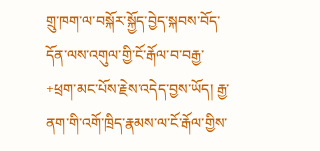གྲུ་ཁག་ལ་བསྐོར་སྐྱོད་བྱེད་སྐབས་བོད་དོན་ལས་འགུལ་གྱི་ངོ་རྒོལ་བ་བརྒྱ་ +ཕྲག་མང་པོས་རྗེས་འདེད་བྱས་ཡོད། རྒྱ་ནག་གི་འགོ་ཁྲིད་རྣམས་ལ་ངོ་རྒོལ་གྱིས་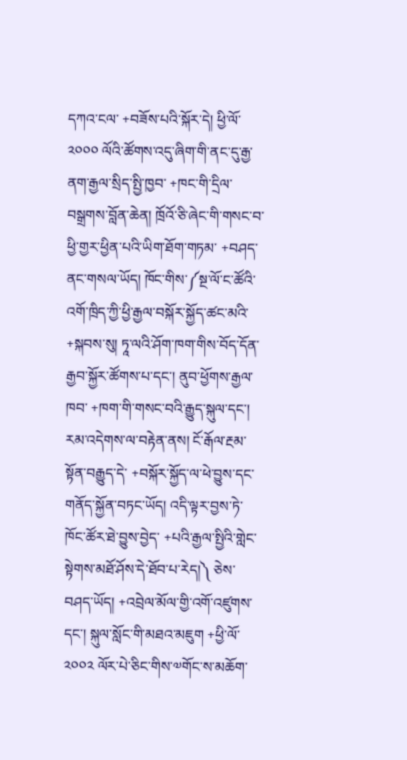དཀའ་ངལ་ +བཟོས་པའི་སྐོར་དེ། ཕྱི་ལོ་༢༠༠༠ ལོའི་ཚོགས་འདུ་ཞིག་གི་ནང་དུ་རྒྱ་ནག་རྒྱལ་སྲིད་སྤྱི་ཁྱབ་ +ཁང་གི་དྲིལ་བསྒྲགས་བློན་ཆེན། ཁྲོའོ་ཅི་ཞེང་གི་གསང་བ་ཕྱི་གྱར་ཕྱིན་པའི་ཡིག་ཐོག་གཏམ་ +བཤད་ནང་གསལ་ཡོད། ཁོང་གིས་༼སྔ་ལོ་ང་ཚོའི་འགོ་ཁྲིད་ཀྱི་ཕྱི་རྒྱལ་བསྐོར་སྐྱོད་ཚང་མའི་ +སྐབས་སུ། ཏཱ་ལའི་ཤོག་ཁག་གིས་བོད་དོན་རྒྱབ་སྐྱོར་ཚོགས་པ་དང་། ནུབ་ཕྱོགས་རྒྱལ་ཁབ་ +ཁག་གི་གསང་བའི་རྒྱུད་སྐུལ་དང་། རམ་འདེགས་ལ་བརྟེན་ནས། ངོ་རྒོལ་རྔམ་སྟོན་བརྒྱུད་དེ་ +བསྐོར་སྐྱོད་ལ་ཕེ་བྱུས་དང་གནོད་སྐྱོན་བཏང་ཡོད། འདི་ལྟར་བྱས་ཏེ་ཁོང་ཚོར་ཐེ་བྱུས་བྱེད་ +པའི་རྒྱལ་སྤྱིའི་གླེང་སྟེགས་མཐོ་ཤོས་དེ་ཐོབ་པ་རེད།༽ ཅེས་བཤད་ཡོད། +འབྲེལ་མོལ་གྱི་འགོ་འཛུགས་དང་། སྐུལ་སློང་གི་མཐའ་མཇུག +ཕྱི་ལོ་༢༠༠༢ ལོར་པེ་ཅིང་གིས་༧གོང་ས་མཆོག་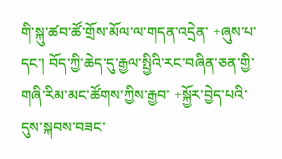གི་སྐུ་ཚབ་ཚོ་གྲོས་མོལ་ལ་གདན་འདྲེན་ +ཞུས་པ་དང་། བོད་ཀྱི་ཆེད་དུ་རྒྱལ་སྤྱིའི་རང་བཞིན་ཅན་གྱི་གཞི་རིམ་མང་ཚོགས་ཀྱིས་རྒྱབ་ +སྐྱོར་བྱེད་པའི་དུས་སྐབས་བཟང་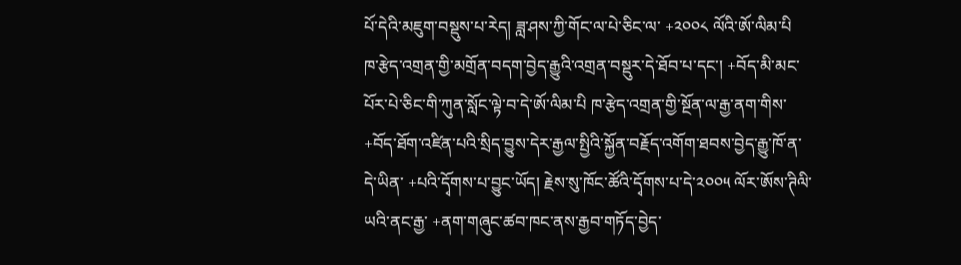པོ་དེའི་མཇུག་བསྡུས་པ་རེད། ཟླ་ཤས་ཀྱི་གོང་ལ་པེ་ཅིང་ལ་ +༢༠༠༨ ལོའི་ཨོ་ལིམ་པི ཁ་རྩེད་འགྲན་གྱི་མགྲོན་བདག་བྱེད་རྒྱུའི་འགྲན་བསྡུར་དེ་ཐོབ་པ་དང་། +བོད་མི་མང་པོར་པེ་ཅིང་གི་ཀུན་སློང་ལྟེ་བ་དེ་ཨོ་ལིམ་པི ཁ་རྩེད་འགྲན་གྱི་སྔོན་ལ་རྒྱ་ནག་གིས་ +བོད་ཐོག་འཛིན་པའི་སྲིད་བྱུས་དེར་རྒྱལ་སྤྱིའི་སྐྱོན་བརྗོད་འགོག་ཐབས་བྱེད་རྒྱུ་ཁོ་ན་དེ་ཡིན་ +པའི་དྭོགས་པ་བྱུང་ཡོད། རྗེས་སུ་ཁོང་ཚོའི་དྭོགས་པ་དེ་༢༠༠༥ ལོར་ཨོས་ཊིལི་ཡའི་ནང་རྒྱ་ +ནག་གཞུང་ཚབ་ཁང་ནས་རྒྱབ་གཏོད་བྱེད་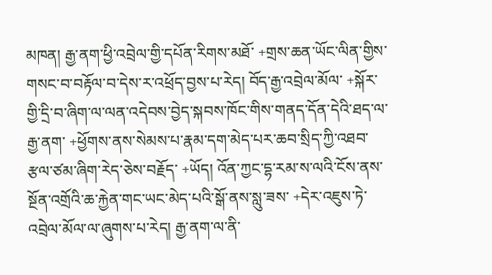མཁན། རྒྱ་ནག་ཕྱི་འབྲེལ་གྱི་དཔོན་རིགས་མཐོ་ +གྲས་ཆན་ཡོང་ལིན་གྱིས་གསང་བ་བརྟོལ་བ་དེས་ར་འཕྲོད་བྱས་པ་རེད། བོད་རྒྱ་འབྲེལ་མོལ་ +སྐོར་གྱི་དྲི་བ་ཞིག་ལ་ལན་འདེབས་བྱེད་སྐབས་ཁོང་གིས་གནད་དོན་དེའི་ཐད་ལ་རྒྱ་ནག་ +ཕྱོགས་ནས་སེམས་པ་རྣམ་དག་མེད་པར་ཆབ་སྲིད་ཀྱི་འཐབ་རྩལ་ཙམ་ཞིག་རེད་ཅེས་བརྗོད་ +ཡོད། འོན་ཀྱང་དྷ་རམ་ས་ལའི་ངོས་ནས་སྔོན་འགྲོའི་ཆ་རྐྱེན་གང་ཡང་མེད་པའི་སྒོ་ནས་སླུ་ཟས་ +དེར་འཇུས་ཏེ་འབྲེལ་མོལ་ལ་ཞུགས་པ་རེད། རྒྱ་ནག་ལ་ནི་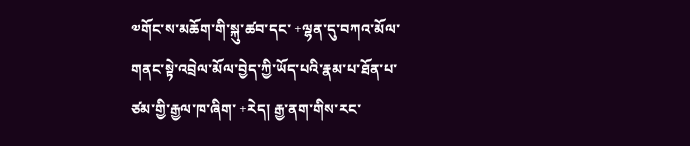༧གོང་ས་མཆོག་གི་སྐུ་ཚབ་དང་ +ལྷན་དུ་བཀའ་མོལ་གནང་སྟེ་འབྲེལ་མོལ་བྱེད་ཀྱི་ཡོད་པའི་རྣམ་པ་ཐོན་པ་ཙམ་གྱི་རྒྱལ་ཁ་ཞིག་ +རེད། རྒྱ་ནག་གིས་རང་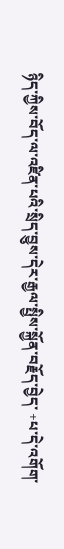ཉིད་ཀྱིས་བོད་ལ་འཛིན་པའི་སྲིད་བྱུས་དེར་རྒྱལ་སྤྱིས་སྐྱོན་བརྗོད་བྱེད་ +པ་དེ་འགོག་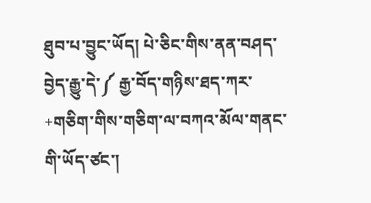ཐུབ་པ་བྱུང་ཡོད། པེ་ཅིང་གིས་ནན་བཤད་བྱེད་རྒྱུ་དེ་༼ རྒྱ་བོད་གཉིས་ཐད་ཀར་ +གཅིག་གིས་གཅིག་ལ་བཀའ་མོལ་གནང་གི་ཡོད་ཙང་།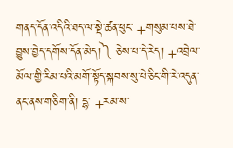གནད་དོན་འདིའི་ཐད་ལ་སྡེ་ཚན་ཕུང་ +གསུམ་པས་ཐེ་བྱུས་བྱེད་དགོས་དོན་མེད།༽ ཅེས་པ་དེ་རེད། +འབྲེལ་མོལ་གྱི་རིམ་པའི་མགོ་སྟོད་སྐབས་སུ་པེ་ཅིང་གི་རེ་འདུན་ནང་ནས་གཅིག་ནི། དྷ་ +རམ་ས་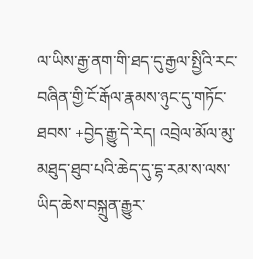ལ་ཡིས་རྒྱ་ནག་གི་ཐད་དུ་རྒྱལ་སྤྱིའི་རང་བཞིན་གྱི་ངོ་རྒོལ་རྣམས་ཉུང་དུ་གཏོང་ཐབས་ +བྱེད་རྒྱུ་དེ་རེད། འབྲེལ་མོལ་མུ་མཐུད་ཐུབ་པའི་ཆེད་དུ་དྷ་རམ་ས་ལས་ཡིད་ཆེས་བསྐྲུན་རྒྱུར་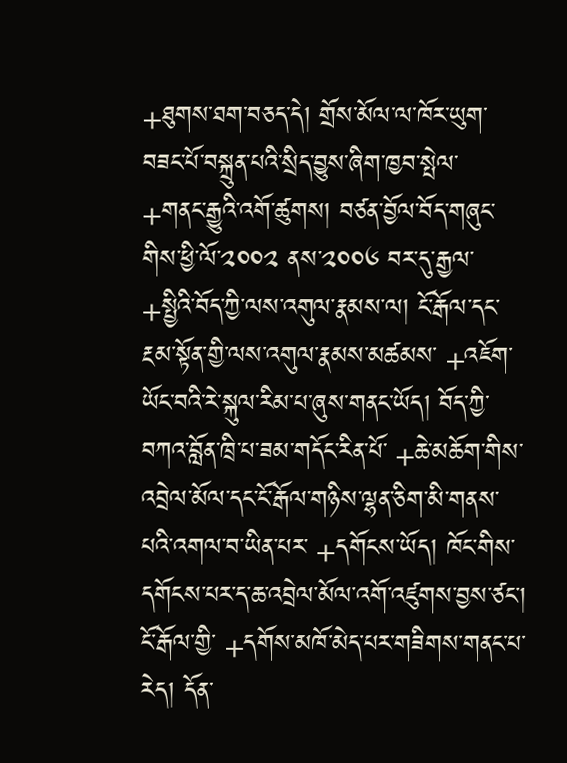+ཐུགས་ཐག་བཅད་དེ། གྲོས་མོལ་ལ་ཁོར་ཡུག་བཟང་པོ་བསྐྲུན་པའི་སྲིད་བྱུས་ཞིག་ཁྱབ་སྤེལ་ +གནང་རྒྱུའི་འགོ་ཚུགས། བཙན་བྱོལ་བོད་གཞུང་གིས་ཕྱི་ལོ་༢༠༠༢ ནས་༢༠༠༦ བར་དུ་རྒྱལ་ +སྤྱིའི་བོད་ཀྱི་ལས་འགུལ་རྣམས་ལ། ངོ་རྒོལ་དང་རྔམ་སྟོན་གྱི་ལས་འགུལ་རྣམས་མཚམས་ +འཇོག་ཡོང་བའི་རེ་སྐུལ་རིམ་པ་ཞུས་གནང་ཡོད། བོད་ཀྱི་བཀའ་བློན་ཁྲི་པ་ཟམ་གདོང་རིན་པོ་ +ཆེ་མཆོག་གིས་འབྲེལ་མོལ་དང་ངོ་རྒོལ་གཉིས་ལྷན་ཅིག་མི་གནས་པའི་འགལ་བ་ཡིན་པར་ +དགོངས་ཡོད། ཁོང་གིས་དགོངས་པར་ད་ཆ་འབྲེལ་མོལ་འགོ་འཛུགས་བྱས་ཙང་། ངོ་རྒོལ་གྱི་ +དགོས་མཁོ་མེད་པར་གཟིགས་གནང་པ་རེད། དོན་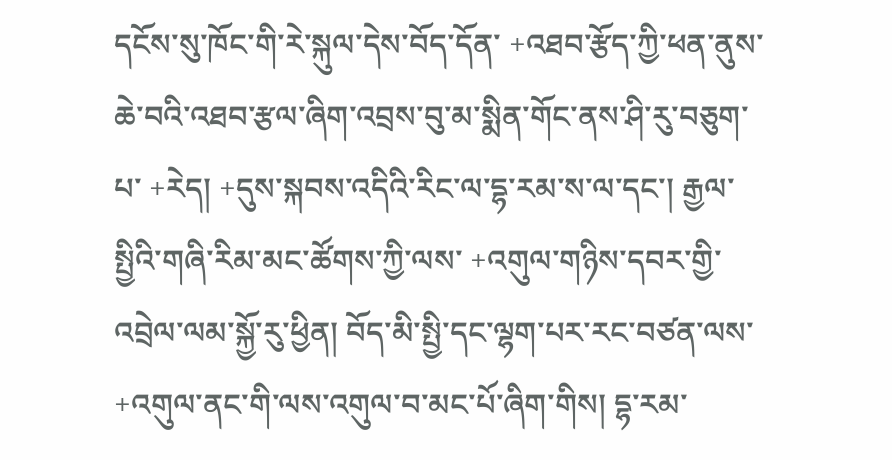དངོས་སུ་ཁོང་གི་རེ་སྐུལ་དེས་བོད་དོན་ +འཐབ་རྩོད་ཀྱི་ཕན་ནུས་ཆེ་བའི་འཐབ་རྩལ་ཞིག་འབྲས་བུ་མ་སྨིན་གོང་ནས་ཤི་རུ་བཅུག་པ་ +རེད། +དུས་སྐབས་འདིའི་རིང་ལ་དྷ་རམ་ས་ལ་དང་། རྒྱལ་སྤྱིའི་གཞི་རིམ་མང་ཚོགས་ཀྱི་ལས་ +འགུལ་གཉིས་དབར་གྱི་འབྲེལ་ལམ་སྐྱོ་རུ་ཕྱིན། བོད་མི་སྤྱི་དང་ལྷག་པར་རང་བཙན་ལས་ +འགུལ་ནང་གི་ལས་འགུལ་བ་མང་པོ་ཞིག་གིས། དྷ་རམ་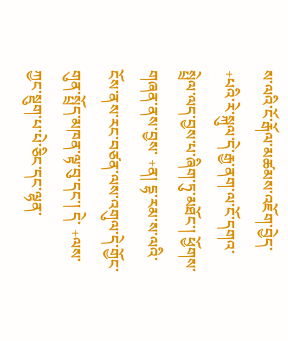ས་ལའི་ངོ་རྒོལ་མཚམས་འཇོག་བྱེད་ +པའི་རེ་སྐུལ་དེ་རྒྱ་ནག་ལ་ངོ་དགའ་སྤྲེལ་ལད་བྱས་པ་ཞིག་ཏུ་མཐོང་། ཕྱོགས་གཞན་ནས་བྱས་ +ན། དྷ་རམ་ས་ལའི་ངོས་ནས་རང་བཙན་ལས་འགུལ་དེ་གྱོང་གུན་སྤྲོད་མཁན་ལྟ་བུ་དང་། དེ་ +ལས་ཀྱང་སྡུག་པ་པེ་ཅིང་དང་ལྷན་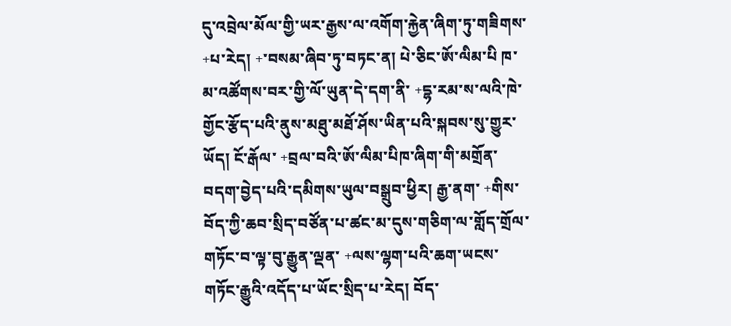དུ་འབྲེལ་མོལ་གྱི་ཡར་རྒྱས་ལ་འགོག་རྐྱེན་ཞིག་ཏུ་གཟིགས་ +པ་རེད། +་བསམ་ཞིབ་ཏུ་བཏང་ན། པེ་ཅིང་ཨོ་ལིམ་པི ཁ་མ་འཚོགས་བར་གྱི་ལོ་ཡུན་དེ་དག་ནི་ +དྷ་རམ་ས་ལའི་ཁེ་གྱོང་རྩོད་པའི་ནུས་མཐུ་མཐོ་ཤོས་ཡིན་པའི་སྐབས་སུ་གྱུར་ཡོད། ངོ་རྒོལ་ +བྲལ་བའི་ཨོ་ལིམ་པིཁ་ཞིག་གི་མགྲོན་བདག་བྱེད་པའི་དམིགས་ཡུལ་བསྒྲུབ་ཕྱིར། རྒྱ་ནག་ +གིས་བོད་ཀྱི་ཆབ་སྲིད་བཙོན་པ་ཚང་མ་དུས་གཅིག་ལ་གློད་གྲོལ་གཏོང་བ་ལྟ་བུ་རྒྱུན་ལྡན་ +ལས་ལྷག་པའི་ཆག་ཡངས་གཏོང་རྒྱུའི་འདོད་པ་ཡོང་སྲིད་པ་རེད། བོད་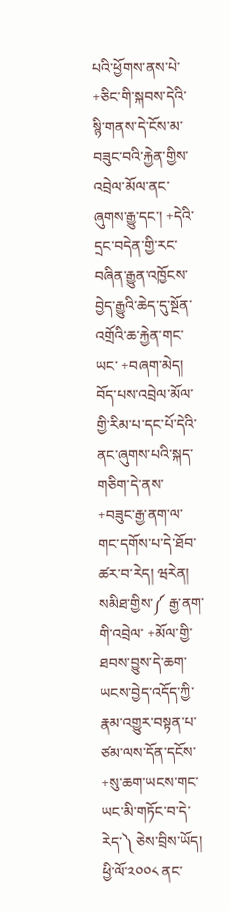པའི་ཕྱོགས་ནས་པེ་ +ཅིང་གི་སྐབས་དེའི་སྙི་གནས་དེ་ངོས་མ་བཟུང་བའི་རྐྱེན་གྱིས་འབྲེལ་མོལ་ནང་ཞུགས་རྒྱུ་དང་། +དེའི་དྲང་བདེན་གྱི་རང་བཞིན་རྒྱུན་འཁྱོངས་བྱེད་རྒྱུའི་ཆེད་དུ་སྔོན་འགྲོའི་ཆ་རྐྱེན་གང་ཡང་ +བཞག་མེད། བོད་པས་འབྲེལ་མོལ་གྱི་རིམ་པ་དང་པོ་དེའི་ནང་ཞུགས་པའི་སྐད་གཅིག་དེ་ནས་ +བཟུང་རྒྱ་ནག་ལ་གང་དགོས་པ་དེ་ཐོབ་ཚར་བ་རེད། ཝརེན། སམིཐ་གྱིས་༼ རྒྱ་ནག་གི་འབྲེལ་ +མོལ་གྱི་ཐབས་བྱུས་དེ་ཆག་ཡངས་བྱེད་འདོད་ཀྱི་རྣམ་འགྱུར་བསྟན་པ་ཙམ་ལས་དོན་དངོས་ +སུ་ཆག་ཡངས་གང་ཡང་མི་གཏོང་བ་དེ་རེད་༽ ཅེས་བྲིས་ཡོད། ཕྱི་ལོ་༢༠༠༨ ནང་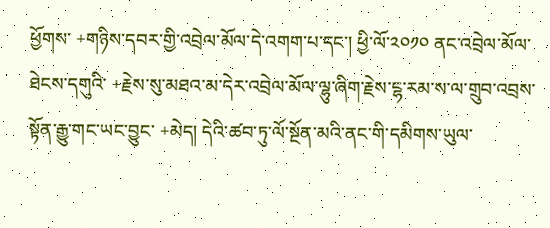ཕྱོགས་ +གཉིས་དབར་གྱི་འབྲེལ་མོལ་དེ་འགག་པ་དང་། ཕྱི་ལོ་༢༠༡༠ ནང་འབྲེལ་མོལ་ཐེངས་དགུའི་ +རྗེས་སུ་མཐའ་མ་དེར་འབྲེལ་མོལ་ལྷུ་ཞིག་རྗེས་ངྷ་རམ་ས་ལ་གྲུབ་འབྲས་སྟོན་རྒྱུ་གང་ཡང་བྱུང་ +མེད། དེའི་ཚབ་ཏུ་ལོ་སྔོན་མའི་ནང་གི་དམིགས་ཡུལ་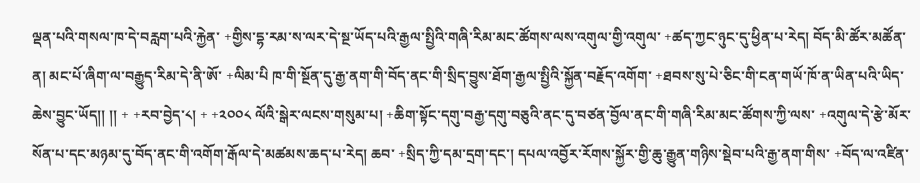ལྡན་པའི་གསལ་ཁ་དེ་བརླག་པའི་རྐྱེན་ +གྱིས་དྷ་རམ་ས་ལར་དེ་སྔ་ཡོད་པའི་རྒྱལ་སྤྱིའི་གཞི་རིམ་མང་ཚོགས་ལས་འགུལ་གྱི་འགུལ་ +ཚད་ཀྱང་ཉུང་དུ་ཕྱིན་པ་རེད། བོད་མི་ཚོར་མཚོན་ན། མང་པོ་ཞིག་ལ་བརྒྱུད་རིམ་དེ་ནི་ཨོ་ +ལིམ་པི ཁ་གི་སྔོན་དུ་རྒྱ་ནག་གི་བོད་ནང་གི་སྲིད་བྱུས་ཐོག་རྒྱལ་སྤྱིའི་སྐྱོན་བརྗོད་འགོག་ +ཐབས་སུ་པེ་ཅིང་གི་ངན་གཡོ་ཁོ་ན་ཡིན་པའི་ཡིད་ཆེས་བྱུང་ཡོད།། །། + +རབ་བྱེད་༨། + +༢༠༠༨ ལོའི་སྒེར་ལངས་གསུམ་པ། +ཆིག་སྟོང་དགུ་བརྒྱ་དགུ་བཅུའི་ནང་དུ་བཙན་བྱོལ་ནང་གི་གཞི་རིམ་མང་ཚོགས་ཀྱི་ལས་ +འགུལ་དེ་རྩེ་མོར་སོན་པ་དང་མཉམ་དུ་བོད་ནང་གི་འགོག་རྒོལ་དེ་མཚམས་ཆད་པ་རེད། ཆབ་ +སྲིད་ཀྱི་དམ་དྲག་དང་། དཔལ་འབྱོར་རོགས་སྐྱོར་གྱི་ཆུ་རྒྱུན་གཉིས་སྡེབ་པའི་རྒྱ་ནག་གིས་ +བོད་ལ་འཛིན་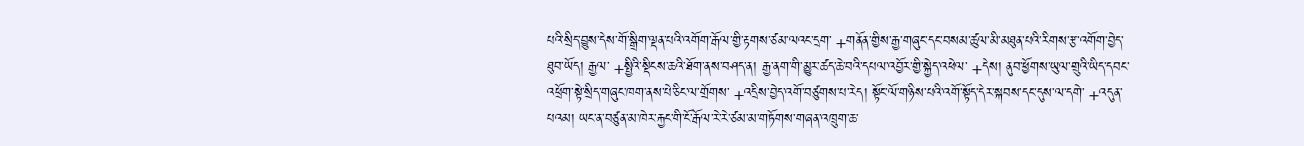པའི་སྲིད་བྱུས་དེས་གོ་སྒྲིག་ལྡན་པའི་འགོག་རྒོལ་གྱི་རྟགས་ཙམ་ལའང་དྲག་ +གནོན་གྱིས་རྒྱ་གཞུང་དང་བསམ་ཚུལ་མི་མཐུན་པའི་རིགས་རྩ་འགོག་བྱེད་ཐུབ་ཡོད། རྒྱལ་ +སྤྱིའི་སྡིངས་ཆའི་ཐོག་ནས་བཤད་ན། རྒྱ་ནག་གི་མྱུར་ཚད་ཆེ་བའི་དཔལ་འབྱོར་གྱི་སྐྱེད་འཕེལ་ +དེས། ནུབ་ཕྱོགས་ཡུལ་གྲུའི་ཡིད་དབང་འཕྲོག་སྟེ་སྲིད་གཞུང་ཁག་ནས་པེ་ཅིང་ལ་གྲོགས་ +འདྲིས་བྱེད་འགོ་བཙུགས་པ་རེད། སྟོང་ལོ་གཉིས་པའི་འགོ་སྟོད་དེར་སྐབས་དང་དུས་ལ་དགེ་ +འདུན་པའམ། ཡང་ན་བཙུན་མ་ཁེར་རྐྱང་གི་ངོ་རྒོལ་རེ་རེ་ཙམ་མ་གཏོགས་གཞན་འཁྲུག་ཆ་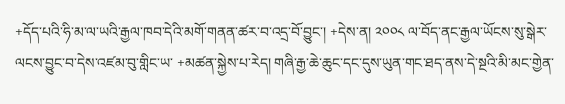+དོད་པའི་ཧི་མ་ལ་ཡའི་རྒྱལ་ཁབ་དེའི་མགོ་གནན་ཚར་བ་འདྲ་བོ་བྱུང་། +དེས་ན། ༢༠༠༨ ལ་བོད་ནང་རྒྱལ་ཡོངས་སུ་སྒེར་ལངས་བྱུང་བ་དེས་འཛམ་བུ་གླིང་ཡ་ +མཚན་སྐྱེས་པ་རེད། གཞི་རྒྱ་ཆེ་ཆུང་དང་དུས་ཡུན་གང་ཐད་ནས་དེ་སྔའི་མི་མང་གྱེན་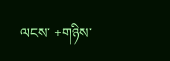ལངས་ +གཉིས་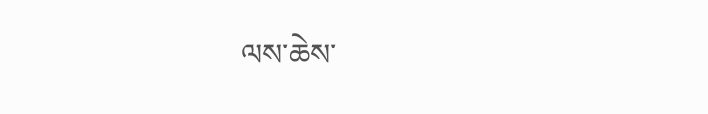ལས་ཆེས་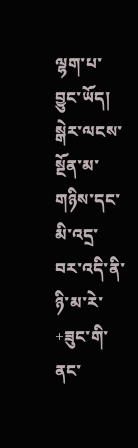ལྷག་པ་བྱུང་ཡོད། སྒེར་ལངས་སྔོན་མ་གཉིས་དང་མི་འདྲ་བར་འདི་ནི་ཉི་མ་རེ་ +ཟུང་གི་ནང་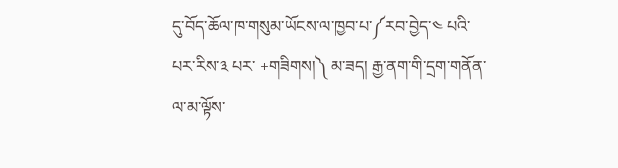དུ་བོད་ཆོལ་ཁ་གསུམ་ཡོངས་ལ་ཁྱབ་པ་༼རབ་བྱེད་༤ པའི་པར་རིས་༣ པར་ +གཟིགས།༽ མ་ཟད། རྒྱ་ནག་གི་དྲག་གནོན་ལ་མ་ལྟོས་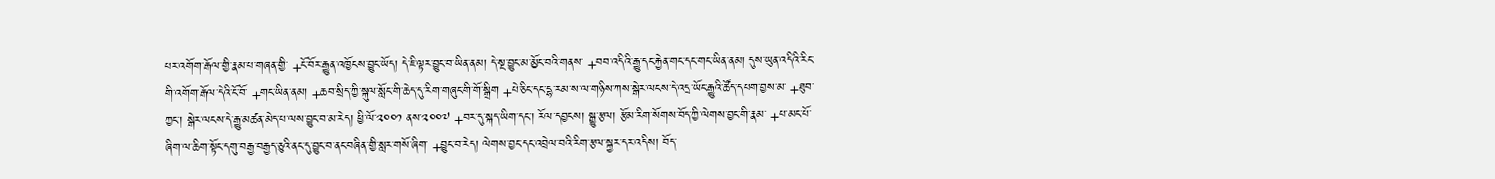པར་འགོག་རྒོལ་གྱི་རྣམ་པ་གཞན་གྱི་ +ངོ་བོར་རྒྱུན་འཁྱོངས་བྱུང་ཡོད། དེ་ཇི་ལྟར་བྱུང་བ་ཡིན་ནམ། དེ་སྔ་བྱུང་མ་མྱོང་བའི་གནས་ +བབ་འདིའི་རྒྱུ་དང་རྐྱེན་གང་དང་གང་ཡིན་ནམ། དུས་ཡུན་འདིའི་རིང་གི་འགོག་རྒོལ་དེའི་ངོ་བོ་ +གང་ཡིན་ནམ། +ཆབ་སྲིད་ཀྱི་སྐུལ་སློང་གི་ཆེད་དུ་རིག་གཞུང་གི་གོ་སྒྲིག +པེ་ཅིང་དང་དྷ་རམ་ས་ལ་གཉིས་ཀས་སྒེར་ལངས་དེ་འདྲ་ཡོང་རྒྱུའི་ཚོད་དཔག་བྱས་མ་ +ཐུབ་ཀྱང་། སྒེར་ལངས་དེ་རྒྱུ་མཚན་མེད་པ་ལས་བྱུང་བ་མ་རེད། ཕྱི་ལོ་༢༠༠༡ ནས་༢༠༠༧ +བར་དུ་སྐད་ཡིག་དང་། རོལ་དབྱངས། སྒྱུ་རྩལ། རྩོམ་རིག་སོགས་བོད་ཀྱི་ལེགས་བྱང་གི་རྣམ་ +པ་མང་པོ་ཞིག་ལ་ཆིག་སྟོང་དགུ་བརྒྱ་བརྒྱད་ཅུའི་ནང་དུ་བྱུང་བ་ནང་བཞིན་གྱི་སླར་གསོ་ཞིག་ +བྱུང་བ་རེད། ལེགས་བྱང་དང་འབྲེལ་བའི་རིག་རྩལ་སྐྱར་དར་འདིས། བོད་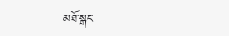མཐོ་སྒང་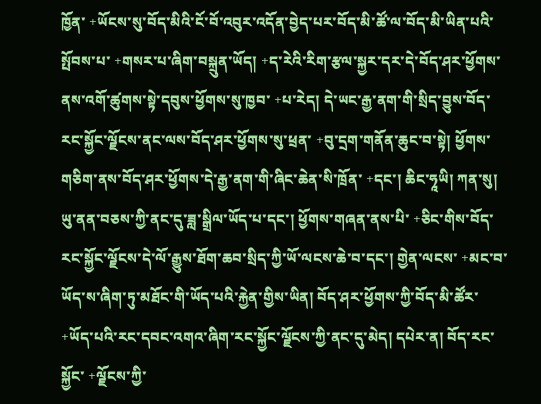ཁྱོན་ +ཡོངས་སུ་བོད་མིའི་ངོ་བོ་འབུར་འདོན་བྱེད་པར་བོད་མི་ཚོ་ལ་བོད་མི་ཡིན་པའི་སྤོབས་པ་ +གསར་པ་ཞིག་བསྐྲུན་ཡོད། +ད་རེའི་རིག་རྩལ་སྐྱར་དར་དེ་བོད་ཤར་ཕྱོགས་ནས་འགོ་ཚུགས་སྟེ་དབུས་ཕྱོགས་སུ་ཁྱབ་ +པ་རེད། དེ་ཡང་རྒྱ་ནག་གི་སྲིད་བྱུས་བོད་རང་སྐྱོང་ལྗོངས་ནང་ལས་བོད་ཤར་ཕྱོགས་སུ་ཕྲན་ +བུ་དྲག་གནོན་ཆུང་བ་སྟེ། ཕྱོགས་གཅིག་ནས་བོད་ཤར་ཕྱོགས་དེ་རྒྱ་ནག་གི་ཞིང་ཆེན་སི་ཁྲོན་ +དང་། ཆིང་ཧཱཡི། ཀན་སུ། ཡུ་ནན་བཅས་ཀྱི་ནང་དུ་ཟླ་སྒྲིལ་ཡོད་པ་དང་། ཕྱོགས་གཞན་ནས་པི་ +ཅིང་གིས་བོད་རང་སྐྱོང་ལྗོངས་དེ་ལོ་རྒྱུས་ཐོག་ཆབ་སྲིད་ཀྱི་ཡོ་ལངས་ཆེ་བ་དང་། གྱེན་ལངས་ +མང་བ་ཡོད་ས་ཞིག་ཏུ་མཐོང་གི་ཡོད་པའི་རྐྱེན་གྱིས་ཡིན། བོད་ཤར་ཕྱོགས་ཀྱི་བོད་མི་ཚོར་ +ཡོད་པའི་རང་དབང་འགའ་ཞིག་རང་སྐྱོང་ལྗོངས་ཀྱི་ནང་དུ་མེད། དཔེར་ན། བོད་རང་སྐྱོང་ +ལྗོངས་ཀྱི་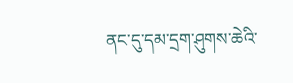ནང་དུ་དམ་དྲག་ཤུགས་ཆེའི་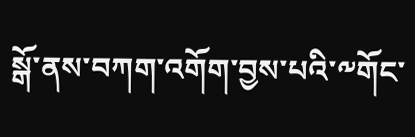སྒོ་ནས་བཀག་འགོག་བྱས་པའི་༸གོང་